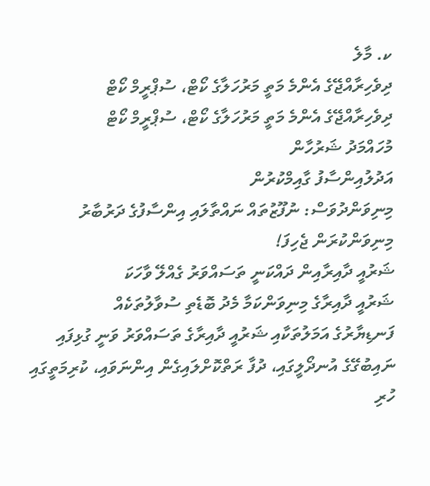ކ. މާލެ
ދިވެހިރާއްޖޭގެ އެންމެ މަތީ މަރުހަލާގެ ކޯޓް، ސުޕްރީމް ކޯޓް
ދިވެހިރާއްޖޭގެ އެންމެ މަތީ މަރުހަލާގެ ކޯޓް، ސުޕްރީމް ކޯޓް
މުހައްމަދު ޝަރުހާން
އަދުލުއިންސާފު ގާއިމްކުރުން
މިނިވަންދުވަސް: ނުފޫޒުތައް ނައްތާލައި އިންސާފުގެ ދަރުބާރު މިނިވަންކުރަން ޖެހިފަ!
ޝަރުއީ ދާއިރާއިން ދައްކަނީ ތަސައްވަރު ގެއްލޭ ވާހަކަ
ޝަރުއީ ދާއިރާގެ މިނިވަންކަމާ މެދު ބޮޑެތި ސުވާލުތަކެއް
ފަނޑިޔާރުގެ އަމަލުތަކާއި ޝަރުއީ ދާއިރާގެ ތަސައްވަރު ވަނީ ގުޅިފައި
ނައިބުގޭގެ އުނދޯލީގައި، ދުފާ ރަތްކޮށްލައިގެން އިންނަވައި، ކުރިމަތީގައި ހުރި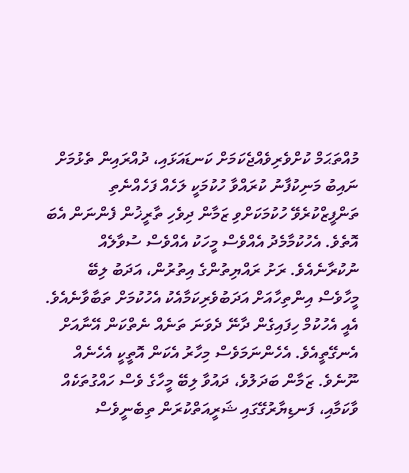މުއްތަޙަމް ކުށްވެރިވެއްޖެކަމަށް ކަނޑައަޅައި، ދުއްރައިން ތެޅުމަށް ނައިބު މަނިކުފާނު ކުރައްވާ ހުކުމަކީ ލަހެއް ފަހެއްނެތި ތަންފީޒްކުރެވޭ ހުކުމަކަށްވި ޒަމާން ދިވެހި ތާރީޚުން ފެންނަން އެބަ އޮތެވެ. އެހުކުމާމެދު އެއްވެސް މީހަކު އެއްވެސް ސުވާލެއް ނުކުރާނެއެވެ. ރަށު ރައްޔިތުންގެ އިތުރުން، އަދަބު ލިބޭ މީހާވެސް އިންތިހާއަށް އަދަބުވެރިކަމާއެކު އެހުކުމަށް ތަބާވާނެއެވެ. އެއީ އެހުކުމް ހިފައިގެން ދާނޭ ދެވަނަ ތަނެއް ނެތްކަން އޭނާއަށް އެނގޭތީއެވެ. އެހެންނަމަވެސް މިހާރު އެކަން އޮތީކީ އެހެނެއް ނޫނެވެ. ޒަމާން ބަދަލުވެ، ދައުވާ ލިބޭ މީހާގެ ވެސް ހައްގުތަކެއް ވާކަމާއި، ފަނޑިޔާރުގޭގައި ޝަރީއަތްކުރަން ތިބެނީވެސް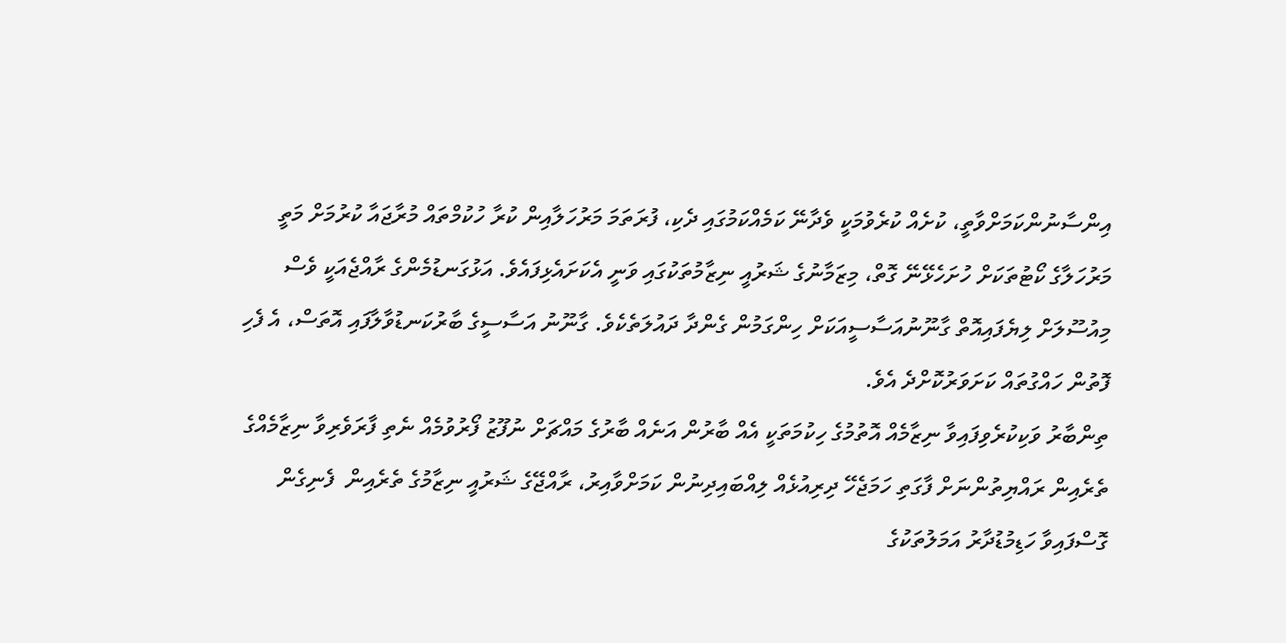އިންސާނުންކަމަށްވާތީ، ކުށެއް ކުރެވުމަކީ ވެދާނޭ ކަމެއްކަމުގައި ދެކި، ފުރަތަމަ މަރުހަލާއިން ކުރާ ހުކުމްތައް މުރާޖައާ ކުރުމަށް މަތީ މަރުހަލާގެ ކޯޓުތަކަށް ހުށަހެޅޭނޭ ގޮތް، މިޒަމާނުގެ ޝަރުއީ ނިޒާމުތަކުގައި ވަނީ އެކަށައެޅިފައެވެ. އަޅުގަނޑުމެންގެ ރާއްޖެއަކީ ވެސް މިއުސޫލަށް ލިޔެފައިއޮތް ގާނޫނުއަސާސީއަކަށް ހިންގަމުން ގެންދާ ދައުލަތެކެވެ. ގާނޫނު އަސާސީގެ ބާރުކަނޑުވާލާފައި އޮތަސް، އެ ފެހި ފޮތުން ހައްގުތައް ކަށަވަރުކޮށްދެ އެވެ.
ތިންބާރު ވަކިކުރެވިފައިވާ ނިޒާމެއް އޮތުމުގެ ހިކުމަތަކީ އެއް ބާރުން އަނެއް ބާރުގެ މައްޗަށް ނުފޫޒު ފޯރުވުމެއް ނެތި ފާރަވެރިވާ ނިޒާމެއްގެ ތެރެއިން ރައްޔިތުންނަށް ފާގަތި ހަމަޖެހޭ ދިރިއުޅެއް ލިއްބައިދިނުން ކަމަށްވާއިރު، ރާއްޖޭގެ ޝަރުއީ ނިޒާމުގެ ތެރެއިން  ފެނިގެން ގޮސްފައިވާ ހަޑިމުޑުދާރު އަމަލުތަކުގެ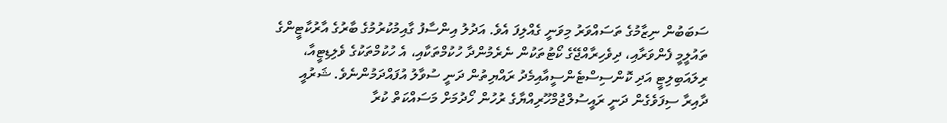ސަބަބުން ނިޒާމުގެ ތަސައްވަރު މިވަނީ ގެއްލިފަ އެވެ. އަދުލު އިންސާފު ގާއިމުކުރުމުގެ ބާރުގެ އާރުކާޓީންގެ ތައުލީމީ ފެންވަރާއި، ދިވެހިރާއްޖޭގެ ކޯޓުތަކުން ނެރެމުންދާ ހުކުމްތަކާއި، އެ ހުކުމްތަކުގެ ވެލިޑިޓީއާ، ރިލައަބިލިޓީ އަދި ކޮންސިސްޓެންސީއާއިމެދު ރައްޔިތުން ދަނީ ސުވާލު އުފައްދަމުންނެވެ. ޝަރުއީ ދާއިރާ ސިފަވެގެން ދަނީ ރައީސުލްޖުމްހޫރިއްޔާގެ ރުހުން ހޯދުމަށް މަސައްކަތް ކުރާ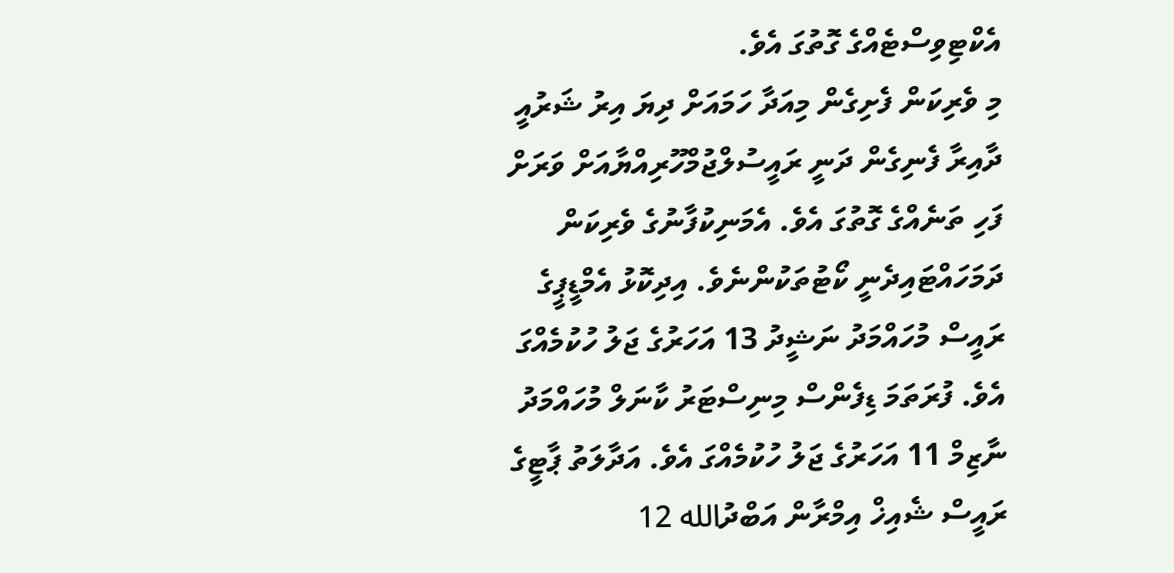އެކްޓިވިސްޓެއްގެ ގޮތުގަ އެވެ.
މި ވެރިކަން ފެށިގެން މިއަދާ ހަމައަށް ދިޔަ އިރު ޝަރުއީ ދާއިރާ ފެނިގެން ދަނީ ރައީސުލްޖުމްހޫރިއްޔާއަށް ވަރަށް ފަހި ތަނެއްގެ ގޮތުގަ އެވެ. އެމަނިކުފާނުގެ ވެރިކަން ދަމަހައްޓައިދެނީ ކޯޓުތަކުންނެވެ. އިދިކޮޅު އެމްޑީޕީގެ ރައީސް މުހައްމަދު ނަޝީދު 13 އަހަރުގެ ޖަލު ހުކުމެއްގަ އެވެ. ފުރަތަމަ ޑިފެންސް މިނިސްޓަރު ކާނަލް މުހައްމަދު ނާޒިމް 11 އަހަރުގެ ޖަލު ހުކުމެއްގަ އެވެ. އަދާލަތު ޕާޓީގެ ރައީސް ޝެއިޚް އިމްރާން އަބްދުالله 12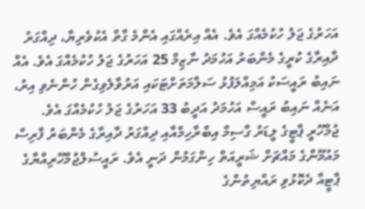އަހަރުގެ ޖަލު ހުކުމެއްގަ އެވެ. އެއް އިރެއްގައި އެންމެ ގާތް އެކުވެރިޔާ، ދިއްގަރު ދާއިރާގެ ކުރީގެ މެންބަރު އަހުމަދު ނާޒިމް 25 އަހަރުގެ ޖަލު ހުކުމެއްގަ އެވެ. އެއް ނައިބު ރައީސަކު އަމިއްލަފުޅު ސަލާމަތަށްޓަކައި އަރުވާލެވިގެން ހުންނެވި އިރު، އަނެއް ނައިބު ރައީސް އަހުމަދު އަދީބު 33 އަހަރުގެ ޖަލު ހުކުމެއްގަ އެވެ. ޖުމްހޫރީ ޕާޓީގެ ލީޑަރު ގާސިމް އިބްރާހިމްއާއި ދިއްގަރު ދާއިރާގެ މެންބަރު ފާރިސް މައުމޫންގެ މައްޗަށް ޝަރީއަތް ހިންގަމުން ދަނީ އެވެ. ރައީސުލްޖުމްހޫރިއްޔާގެ ޕާޓީއާ ދެކޮޅުވި ރައްޔިތުންގެ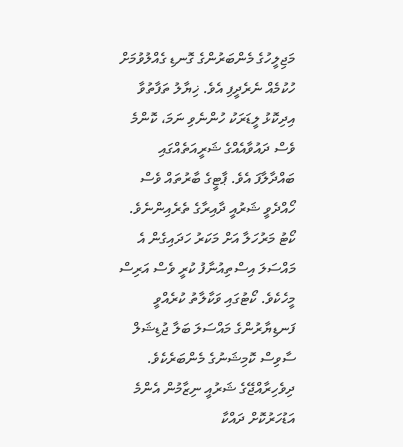މަޖިލީހުގެ މެންބަރުންގެ ގޮނޑި ގެއްލުވުމަށް ހުކުމެއް ނެރެދީފި އެވެ. ޚިޔާލު ތަފާތުވާ އިދިކޮޅު ލީޑަރަކު ހުންނެވި ނަމަ، ކޮންމެ ވެސް ދައުވާއެއްގެ ޝަރީއަތެއްގައި ބައްދާލާފަ އެވެ. ޕާޓީގެ ބާރުތައް ވެސް ހޯއްދެވީ ޝަރުއީ ދާއިރާގެ ތެރެއިންނެވެ. ކޯޓު މަރުހަލާ އަށް މަކަރު ހަދައިގެން އެ މައްސަލަ އިސްތިއުނާފު ކުރީ ވެސް އަރިސް މީހެކެވެ. ކޯޓުގައި ވަކާލާތު ކުރެއްވީ ފަނޑިޔާރުންގެ މައްސަލަ ބަލާ ޖުޑިޝަލް ސާވިސް ކޮމިޝަނުގެ މެންބަރެކެވެ.
ދިވެހިރާއްޖޭގެ ޝަރުއީ ނިޒާމުން އެންމެ އަޑުހަރުކޮށް ދައްކާ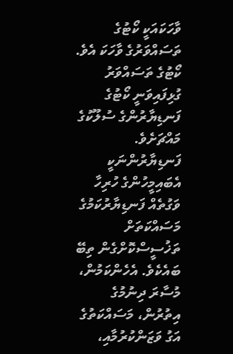ވާހަކައަކީ ކޯޓުގެ ތަސައްވަރުގެ ވާހަކަ އެވެ. ކޯޓުގެ ތަސައްވަރު ގުޅިފައިވަނީ ކޯޓުގެ ފަނޑިޔާރުންގެ ސުލޫކުގެ މައްޗަށެވެ. ފަނޑިޔާރުންނަކީ އެބައިމީހުންގެ ހުރިހާ ވަގުތެއް ފަނޑިޔާރުކަމުގެ މަސައްކަތަށް ތަޚުސީސްކޮށްގެން ތިބޭ ބައެކެވެ. އެހެންކަމުން، މުސާރަ ދިނުމުގެ އިތުރުން، މަސައްކަތުގެ އަގު ވަޒަންކުރުމާއި،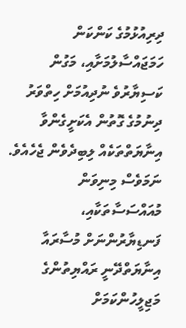ދިރިއުޅުމުގެ ކަންކަން ހަމަޖައްސާލުމަށާއި، މަގުން ކަސިޔާރުވެ ނުދިއުމަށް ހިތްވަރު ދިނުމުގެ ގޮތުން އެކަށީގެންވާ އިނާޔަތްތަކެއް ލިބިދެވެން ޖެހެއެވެ. ނަމަވެސް މިނިވަން މުއައްސަސާތަކާއި، ފަނޑިޔާރުންނަށް މުސާރައާ އިނާޔަތްދޭނީ ރައްޔިތުންގެ މަޖިލީހުންކަމަށް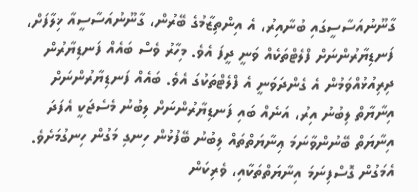ގާނޫނުއަސާސީގައި ބުނާއިރު، އެ އިންތިޒާމުގެ ބޭރުން، ގާނޫނުއަސާސީއާ ޚިލާފަށް، ފަނޑިޔާރުންނަށް ފްލެޓްތަކެއް ވަނީ ދީފަ އެވެ. މިހާރު ވެސް ބައެއް ފަނޑިޔާރުން ދިރިއުޅުއްވަމުން އެ ގެންދަވަނީ އެ ފްލެޓްތަކުގަ އެވެ. ބައެއް ފަނޑިޔާރުންނަށް އިނާޔާތް ލިބުނު އިރު، އަނެއް ބައި ފަނޑިޔާރުންނަށް ލިބުނު މެސެޖަކީ އެފަދަ އިނާޔަތް ބޭނުންވާނަމަ ޢިނާޔަތްތައް ލިބުނު ބޭފުޅުން ހިނގި މަގުން ހިނގުމަށެވެ. އެމަގުން ގޮސްފިނަމަ އިނާޔަތްތަކާއި، ވެރިކަން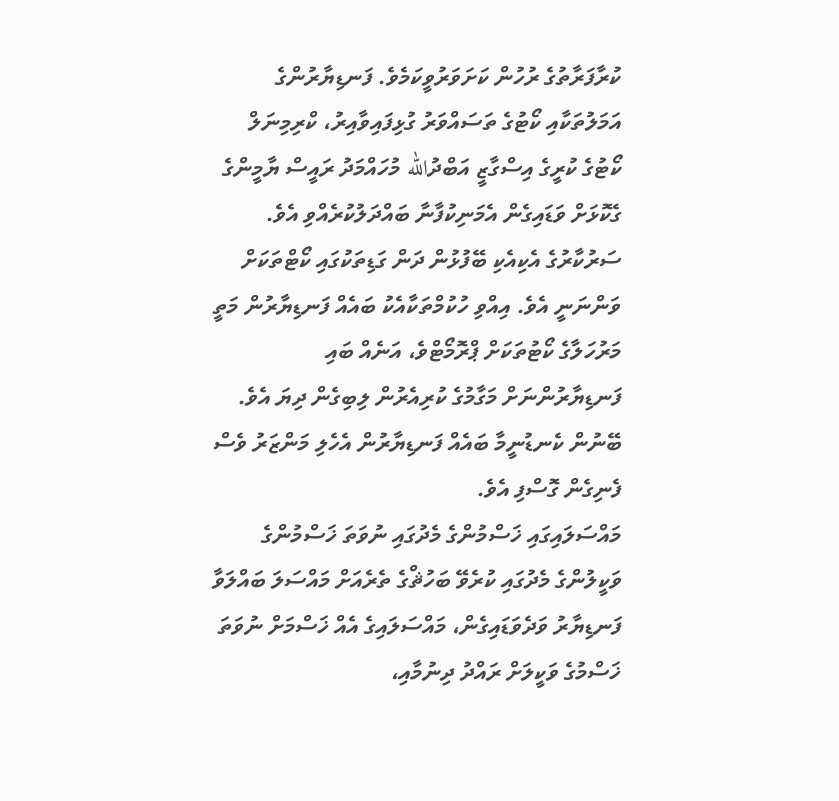ކުރާފަރާތުގެ ރުހުން ކަށަވަރުވީކަމެވެ. ފަނޑިޔާރުންގެ އަމަލުތަކާއި ކޯޓުގެ ތަސައްވަރު ގުޅިފައިވާއިރު، ކްރިމިނަލް ކޯޓުގެ ކުރީގެ އިސްގާޒީ އަބްދުالله މުހައްމަދު ރައީސް ޔާމީންގެ ގެކޮޅަށް ވަޑައިގެން އެމަނިކުފާނާ ބައްދަލުކުރެއްވި އެވެ. ސަރުކާރުގެ އެކިއެކި ބޭފުޅުން ދަން ގަޑިތަކުގައި ކޯޓްތަކަށް ވަންނަނީ އެވެ. އިއްވި ހުކުމްތަކާއެކު ބައެއް ފަނޑިޔާރުން މަތީ މަރުހަލާގެ ކޯޓުތަކަށް ޕްރޮމޯޓްވެ، އަނެއް ބައި ފަނޑިޔާރުންނަށް މަގާމުގެ ކުރިއެރުން ލިބިގެން ދިޔަ އެވެ. ބޭނުން ކެނޑުނީމާ ބައެއް ފަނޑިޔާރުން އެހެލި މަންޒަރު ވެސް ފެނިގެން ގޮސްފި އެވެ.
މައްސަލައިގައި ޚަސްމުންގެ މެދުގައި ނުވަތަ ޚަސްމުންގެ ވަކީލުންގެ މެދުގައި ކުރެވޭ ބަހުޘްގެ ތެރެއަށް މައްސަލަ ބައްލަވާ ފަނޑިޔާރު ވަދެވަޑައިގެން، މައްސަލައިގެ އެއް ޚަސްމަށް ނުވަތަ ޚަސްމުގެ ވަކީލަށް ރައްދު ދިނުމާއި،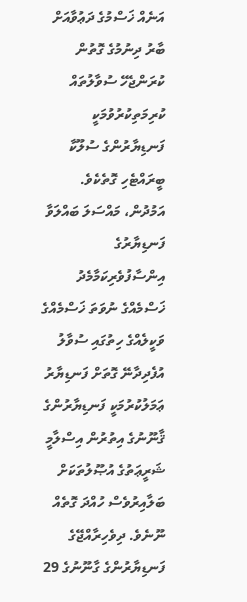އަނެއް ޚަސްމުގެ ދަޢުވާއަށް ބާރު ދިނުމުގެ ގޮތުން ކުރަންޖެހޭ ސުވާލުތައް ކުރިމަތިކުރުވުމަކީ ފަނޑިޔާރުންގެ ސުލޫކާ ބީރައްޓެހި ގޮތެކެވެ. އަމުދުން، މައްސަލަ ބައްލަވާ ފަނޑިޔާރުގެ އިންސާފުވެރިކަމާމެދު ޚަސްމެއްގެ ނުވަތަ ޚަސްމެއްގެ ވަކީލެއްގެ ހިތުގައި ސުވާލު އުފެދިދާނޭ ގޮތަށް ފަނޑިޔާރު ޢަމަލުކުރުމަކީ ފަނޑިޔާރުންގެ ޤާނޫނުގެ އިތުރުން އިސްލާމީ ޝަރީޢަތުގެ އުޞޫލުތަކަށް ބަލާއިރުވެސް ހުއްދަ ގޮތެއް ނޫނެވެ. ދިވެހިރާއްޖޭގެ ފަނޑިޔާރުންގެ ގާނޫނުގެ 29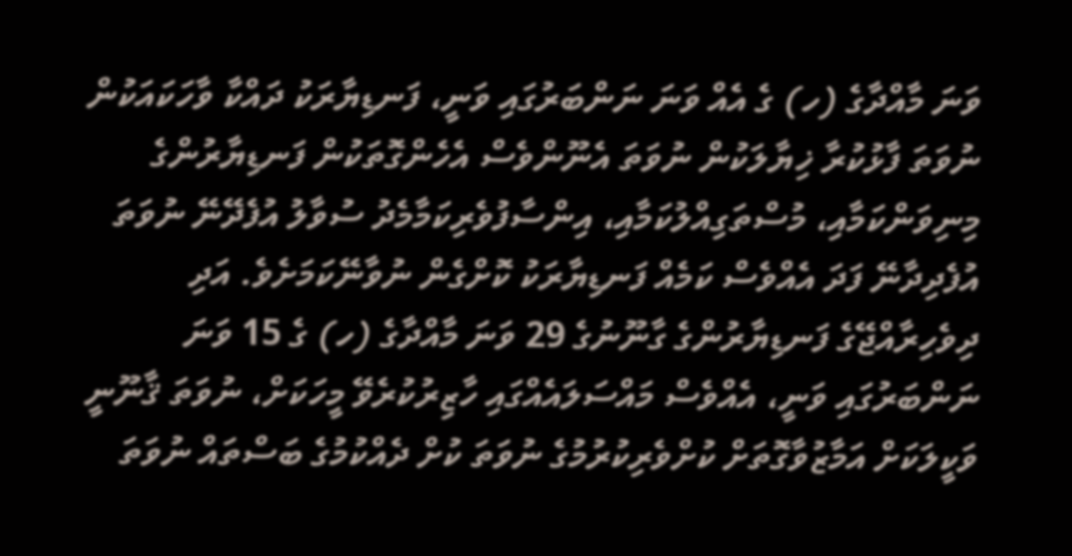ވަނަ މާއްދާގެ (ހ) ގެ އެއް ވަނަ ނަންބަރުގައި ވަނީ، ފަނޑިޔާރަކު ދައްކާ ވާހަކައަކުން ނުވަތަ ފާޅުކުރާ ޚިޔާލަކުން ނުވަތަ އެނޫންވެސް އެހެންގޮތަކުން ފަނޑިޔާރުންގެ މިނިވަންކަމާއި، މުސްތަގިއްލުކަމާއި، އިންސާފުވެރިކަމާމެދު ސުވާލު އުފެދޭނޭ ނުވަތަ އުފެދިދާނޭ ފަދަ އެއްވެސް ކަމެއް ފަނޑިޔާރަކު ކޮށްގެން ނުވާނޭކަމަށެވެ. އަދި ދިވެހިރާއްޖޭގެ ފަނޑިޔާރުންގެ ގާނޫނުގެ 29 ވަނަ މާއްދާގެ (ހ) ގެ 15 ވަނަ ނަންބަރުގައި ވަނީ، އެއްވެސް މައްސަލައެއްގައި ހާޒިރުކުރެވޭ މީހަކަށް، ނުވަތަ ޤާނޫނީ ވަކީލަކަށް އަމާޒުވާގޮތަށް ކުށްވެރިކުރުމުގެ ނުވަތަ ކުށް ދެއްކުމުގެ ބަސްތައް ނުވަތަ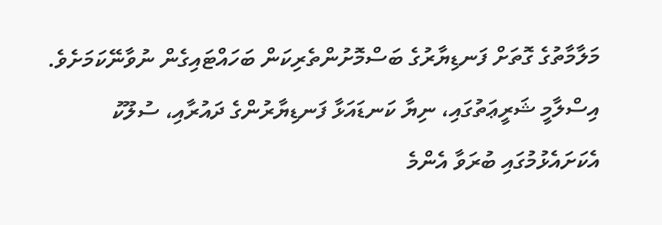މަލާމާތުގެ ގޮތަށް ފަނޑިޔާރުގެ ބަސްމޮށުންތެރިކަން ބަހައްޓައިގެން ނުވާނޭކަމަށެވެ.
އިސްލާމީ ޝަރީޢަތުގައި، ނިޔާ ކަނޑައަޅާ ފަނޑިޔާރުންގެ ދައުރާއި، ސުލޫކު އެކަށައެޅުމުގައި ބުރަވާ އެންމެ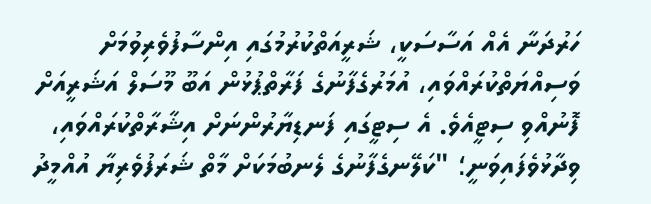ހަރުދަނާ އެއް އަސާސަކީ، ޝަރީއަތްކުރުމުގައި އިންސާފުވެރިވުމަށް ވަސިއްޔަތްކުރައްވައި، އުމަރުގެފާނުގެ ފަރާތްޕުޅުން އަބޫ މޫސަލް އަޝަރީއަށް ފޮނުއްވި ސިޓީއެވެ. އެ ސިޓީގައި ފަނޑިޔާރުންނަށް އިޝާރާތްކުރައްވައި، ވިދާޅުވެފައިވަނީ؛ "ކަލޭނގެފާނުގެ ލެނބުމަކަށް މާތް ޝަރަފުވެރިޔާ އުއްމީދު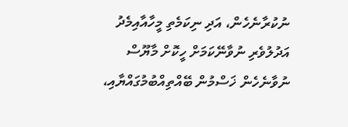ނުކުރާނެހެން، އަދި ނިކަމެތި މީހާއާއިމެދު އަދުލުވެރި ނުވާނޭކަމަށް ހީކޮށް މާޔޫސް ނުވާނެހެން ޚަސްމުން ބޭއްތިއްބުމުގައްޔާއި،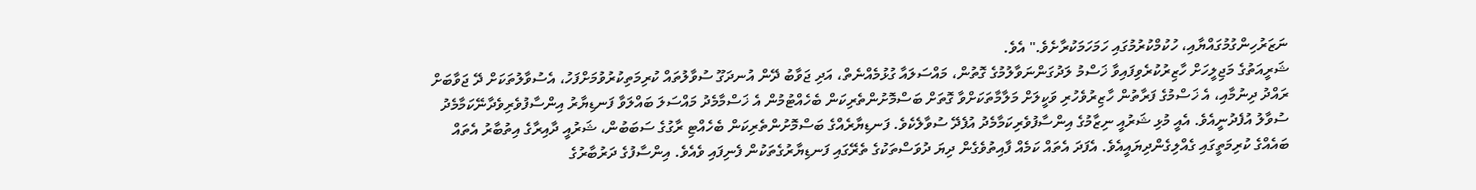ނަޒަރުހިންގުމުގައްޔާއި، ހުކުމްކުރުމުގައި ހަމަހަމަކުރާށެވެ." އެވެ.
ޝަރީއަތުގެ މަޖިލީހަށް ހާޒިރުކުރެވިފައިވާ ޚަސްމު ލަދުގަންނަވާލުމުގެ ގޮތުން، މައްސަލައާ ގުޅުމެއްނެތް، އަދި ޖަވާބު ދޭން އުނދަގޫ ސުވާލުތައް ކުރިމަތިކުރުވުމަށްފަހު، އެސުވާލުތަކަށް ދޭ ޖަވާބަށް ރައްދު ދިނުމާއި، އެ ޚަސްމުގެ ފަރާތުން ހާޒިރުވެހުރި ވަކީލަށް މަލާމާތަކަށްވާ ގޮތަށް ބަސްމޮށުންތެރިކަން ބެހެއްޓުމުން އެ ޚަސްމާމެދު މައްސަލަ ބައްލަވާ ފަނޑިޔާރު އިންސާފުވެރިވެދާނޭކަމާމެދު ސުވާލު އުފެދުނީއެވެ. އެއީ މުޅި ޝަރުއީ ނިޒާމުގެ އިންސާފުވެރިކަމާމެދު އުފެދޭ ސުވާލެކެވެ. ފަނޑިޔާރެއްގެ ބަސްމޮށުންތެރިކަން ބެހެއްޓި ރާގުގެ ސަބަބުން، ޝަރުއީ ދާއިރާގެ އިތުބާރު އެތައް ބައެއްގެ ކުރިމަތީގައި ގެއްލިގެންދިޔައީއެވެ. އެފަދަ އެތައް ކަމެއް ފާއިތުވެގެން ދިޔަ ދުވަސްތަކުގެ ތެރޭގައި ފަނޑިޔާރުގެތަކުން ފެނިފައި ވެއެވެ. އިންސާފުގެ ދަރުބާރުގެ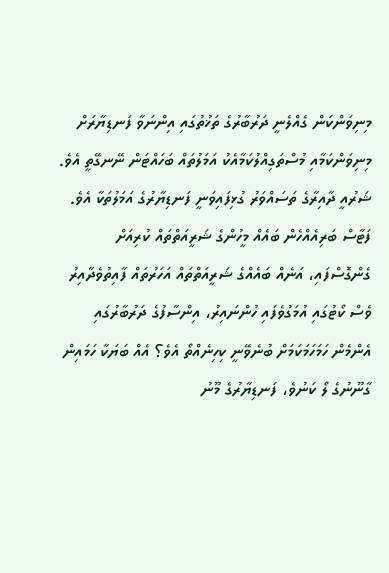މިނިވަންކަން ގެއްލެނީ ދަރުބާރުގެ ތަޚުތުގައި އިންނަވާ ފަނޑިޔާރަށް މިނިވަންކަމާއި މުސްތަގިއްލުކަމާއެކު އަމަލުތައް ބަހައްޓަން ނޭނގޭތީ އެވެ. ޝަރުއީ ދާއިރާގެ ތަސައްވަރު ގުޅިފައިވަނީ ފަނޑިޔާރުގެ އަމަލުތަކާ އެވެ. ފަޓާސް ބަރިއެއްހެން ބައެއް މީހުންގެ ޝަރީއަތްތައް ކުރިއަށް ގެންގޮސްފައި، އަނެއް ބައެއްގެ ޝަރީއަތްތައް އަހަރުތައް ފާއިތުވެދާއިރު ވެސް ކޯޓުގައި އުމަގުވެފައި ހުންނައިރު، އިންސާފުގެ ދަރުބާރުގައި އެންމެން ހަމަހަމަކަމަށް ބުނެވޭނީ ކިހިނެއްތޯ އެވެ؟ އެއް ބަޔަކާ ހަމައިން ގާނޫނުގެ ލޯ ކަނުވެ، ފަނޑިޔާރުގެ މޫނު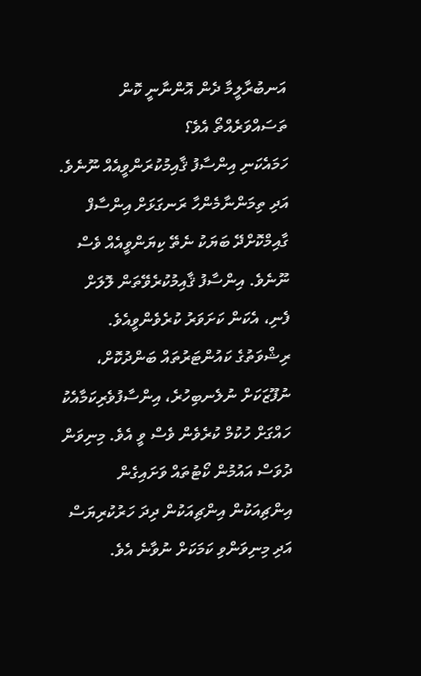އަނބުރާލީމާ ދެން އޮންނާނީ ކޮން ތަސައްވަރެއްތޯ އެވެ؟
ހަމައެކަނި އިންސާފު ޤާއިމުކުރަންވީއެއް ނޫނެވެ. އަދި ތިމަންނާމެންހާ ރަނގަޅަށް އިންސާފް ގާއިމްކޮށްދޭ ބަޔަކު ނެތޭ ކިޔަންވީއެއް ވެސް ނޫނެވެ. އިންސާފު ޤާއިމުކުރެވޭތަން ލޮލަށް ފެނި، އެކަން ކަށަވަރު ކުރެވެންވީއެވެ. ރިޝްވަތުގެ ކައުންޓަރުތައް ބަންދުކޮށް، ނުފޫޒަކަށް ނުލެނބިހުރެ، އިންސާފުވެރިކަމާއެކު ހައްގަށް ހުކުމް ކުރެވެން ވެސް ވީ އެވެ. މިނިވަން ދުވަސް އައުމުން ކޯޓުތައް ވަށައިގެން އިންޗިއަކުން އިންޗިއަކުން ދިދަ ހަރުކުރިޔަސް އަދި މިނިވަންވި ކަމަކަށް ނުވާނެ އެވެ.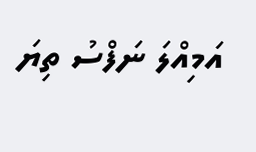އަމިއްލަ ނަފްސު ތިޔަ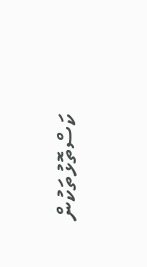ކަސްތޮޅުތަކުން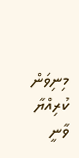މިނިވަން ކުރިއްޔާ ވާނީ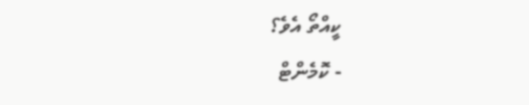ކީއްތޯ އެވެ؟
- ކޮމެންޓް